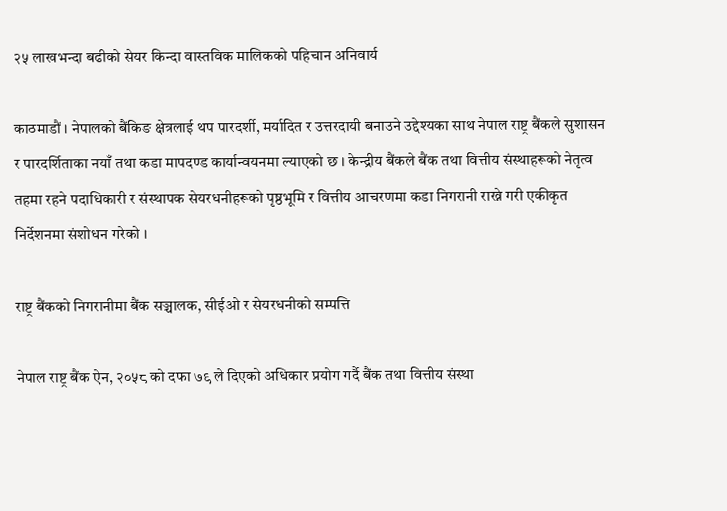२५ लाखभन्दा बढीको सेयर किन्दा वास्तविक मालिकको पहिचान अनिवार्य

काठमाडौं । नेपालको बैंकिङ क्षेत्रलाई थप पारदर्शी, मर्यादित र उत्तरदायी बनाउने उद्देश्यका साथ नेपाल राष्ट्र बैंकले सुशासन र पारदर्शिताका नयाँ तथा कडा मापदण्ड कार्यान्वयनमा ल्याएको छ । केन्द्रीय बैंकले बैंक तथा वित्तीय संस्थाहरूको नेतृत्व तहमा रहने पदाधिकारी र संस्थापक सेयरधनीहरूको पृष्ठभूमि र वित्तीय आचरणमा कडा निगरानी राख्ने गरी एकीकृत निर्देशनमा संशोधन गरेको ।

राष्ट्र बैंकको निगरानीमा बैंक सञ्चालक, सीईओ र सेयरधनीको सम्पत्ति

नेपाल राष्ट्र बैंक ऐन, २०५८ को दफा ७९ ले दिएको अधिकार प्रयोग गर्दै बैंक तथा वित्तीय संस्था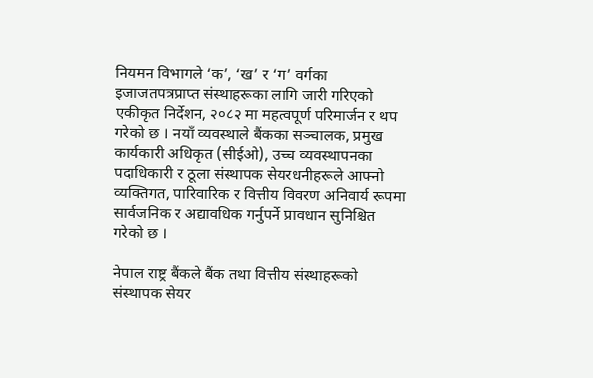नियमन विभागले ‘क’, ‘ख’ र ‘ग’ वर्गका इजाजतपत्रप्राप्त संस्थाहरूका लागि जारी गरिएको एकीकृत निर्देशन, २०८२ मा महत्वपूर्ण परिमार्जन र थप गरेको छ । नयाँ व्यवस्थाले बैंकका सञ्चालक, प्रमुख कार्यकारी अधिकृत (सीईओ), उच्च व्यवस्थापनका पदाधिकारी र ठूला संस्थापक सेयरधनीहरूले आफ्नो व्यक्तिगत, पारिवारिक र वित्तीय विवरण अनिवार्य रूपमा सार्वजनिक र अद्यावधिक गर्नुपर्ने प्रावधान सुनिश्चित गरेको छ ।

नेपाल राष्ट्र बैंकले बैंक तथा वित्तीय संस्थाहरूको संस्थापक सेयर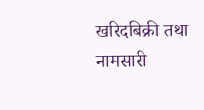खरिदबिक्री तथा नामसारी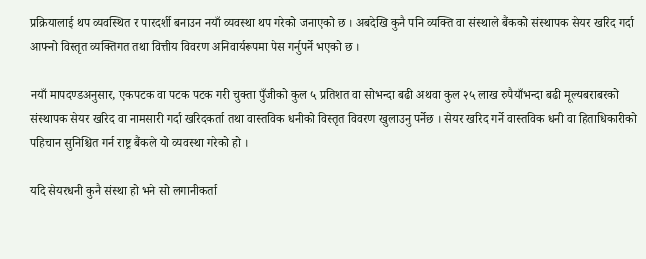प्रक्रियालाई थप व्यवस्थित र पारदर्शी बनाउन नयाँ व्यवस्था थप गरेको जनाएको छ । अबदेखि कुनै पनि व्यक्ति वा संस्थाले बैंकको संस्थापक सेयर खरिद गर्दा आफ्नो विस्तृत व्यक्तिगत तथा वित्तीय विवरण अनिवार्यरूपमा पेस गर्नुपर्ने भएको छ ।

नयाँ मापदण्डअनुसार, एकपटक वा पटक पटक गरी चुक्ता पुँजीको कुल ५ प्रतिशत वा सोभन्दा बढी अथवा कुल २५ लाख रुपैयाँभन्दा बढी मूल्यबराबरको संस्थापक सेयर खरिद वा नामसारी गर्दा खरिदकर्ता तथा वास्तविक धनीको विस्तृत विवरण खुलाउनु पर्नेछ । सेयर खरिद गर्ने वास्तविक धनी वा हिताधिकारीको पहिचान सुनिश्चित गर्न राष्ट्र बैंकले यो व्यवस्था गरेको हो ।

यदि सेयरधनी कुनै संस्था हो भने सो लगानीकर्ता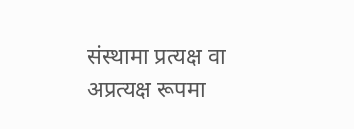संस्थामा प्रत्यक्ष वा अप्रत्यक्ष रूपमा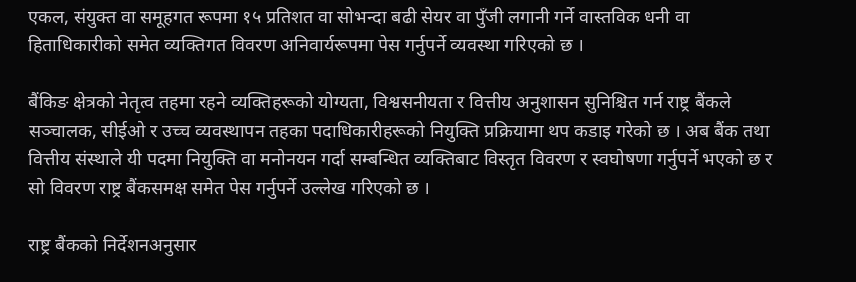एकल, संयुक्त वा समूहगत रूपमा १५ प्रतिशत वा सोभन्दा बढी सेयर वा पुँजी लगानी गर्ने वास्तविक धनी वा हिताधिकारीको समेत व्यक्तिगत विवरण अनिवार्यरूपमा पेस गर्नुपर्ने व्यवस्था गरिएको छ ।

बैंकिङ क्षेत्रको नेतृत्व तहमा रहने व्यक्तिहरूको योग्यता, विश्वसनीयता र वित्तीय अनुशासन सुनिश्चित गर्न राष्ट्र बैंकले सञ्चालक, सीईओ र उच्च व्यवस्थापन तहका पदाधिकारीहरूको नियुक्ति प्रक्रियामा थप कडाइ गरेको छ । अब बैंक तथा वित्तीय संस्थाले यी पदमा नियुक्ति वा मनोनयन गर्दा सम्बन्धित व्यक्तिबाट विस्तृत विवरण र स्वघोषणा गर्नुपर्ने भएको छ र सो विवरण राष्ट्र बैंकसमक्ष समेत पेस गर्नुपर्ने उल्लेख गरिएको छ ।

राष्ट्र बैंकको निर्देशनअनुसार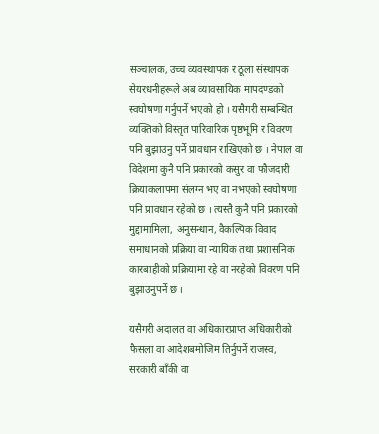सञ्चालक, उच्च व्यवस्थापक र ठूला संस्थापक सेयरधनीहरूले अब व्यावसायिक मापदण्डको स्वघोषणा गर्नुपर्ने भएको हो । यसैगरी सम्बन्धित व्यक्तिको विस्तृत पारिवारिक पृष्ठभूमि र विवरण पनि बुझाउनु पर्ने प्रावधान राखिएको छ । नेपाल वा विदेशमा कुनै पनि प्रकारको कसुर वा फौजदारी क्रियाकलापमा संलग्न भए वा नभएको स्वघोषणा पनि प्रावधान रहेको छ । त्यस्तै कुनै पनि प्रकारको मुद्दामामिला, अनुसन्धान, वैकल्पिक विवाद समाधानको प्रक्रिया वा न्यायिक तथा प्रशासनिक कारबाहीको प्रक्रियामा रहे वा नरहेको विवरण पनि बुझाउनुपर्ने छ ।

यसैगरी अदालत वा अधिकारप्राप्त अधिकारीको फैसला वा आदेशबमोजिम तिर्नुपर्ने राजस्व, सरकारी बाँकी वा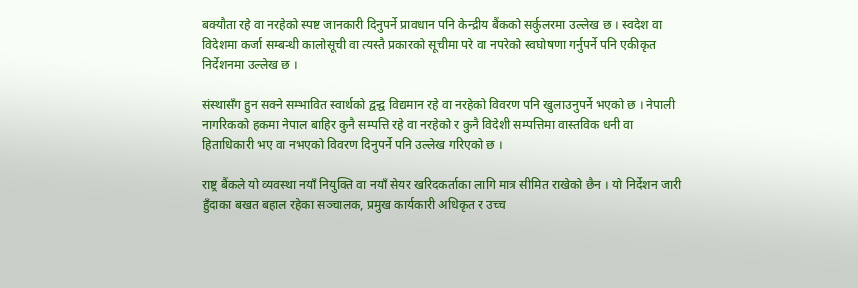बक्यौता रहे वा नरहेको स्पष्ट जानकारी दिनुपर्ने प्रावधान पनि केन्द्रीय बैंकको सर्कुलरमा उल्लेख छ । स्वदेश वा विदेशमा कर्जा सम्बन्धी कालोसूची वा त्यस्तै प्रकारको सूचीमा परे वा नपरेको स्वघोषणा गर्नुपर्ने पनि एकीकृत निर्देशनमा उल्लेख छ ।

संस्थासँग हुन सक्ने सम्भावित स्वार्थको द्वन्द्व विद्यमान रहे वा नरहेको विवरण पनि खुलाउनुपर्ने भएको छ । नेपाली नागरिकको हकमा नेपाल बाहिर कुनै सम्पत्ति रहे वा नरहेको र कुनै विदेशी सम्पत्तिमा वास्तविक धनी वा हिताधिकारी भए वा नभएको विवरण दिनुपर्ने पनि उल्लेख गरिएको छ ।

राष्ट्र बैंकले यो व्यवस्था नयाँ नियुक्ति वा नयाँ सेयर खरिदकर्ताका लागि मात्र सीमित राखेको छैन । यो निर्देशन जारी हुँदाका बखत बहाल रहेका सञ्चालक, प्रमुख कार्यकारी अधिकृत र उच्च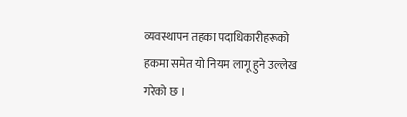व्यवस्थापन तहका पदाधिकारीहरूको हकमा समेत यो नियम लागू हुने उल्लेख गरेको छ ।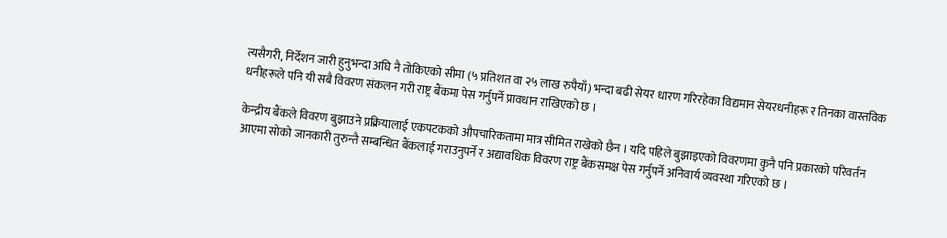त्यसैगरी, निर्देशन जारी हुनुभन्दा अघि नै तोकिएको सीमा (५ प्रतिशत वा २५ लाख रुपैयाँ) भन्दा बढी सेयर धारण गरिरहेका विद्यमान सेयरधनीहरू र तिनका वास्तविक धनीहरूले पनि यी सबै विवरण संकलन गरी राष्ट्र बैंकमा पेस गर्नुपर्ने प्रावधान राखिएको छ ।

केन्द्रीय बैंकले विवरण बुझाउने प्रक्रियालाई एकपटकको औपचारिकतामा मात्र सीमित राखेको छैन । यदि पहिले बुझाइएको विवरणमा कुनै पनि प्रकारको परिवर्तन आएमा सोको जानकारी तुरुन्तै सम्बन्धित बैंकलाई गराउनुपर्ने र अद्यावधिक विवरण राष्ट्र बैंकसमक्ष पेस गर्नुपर्ने अनिवार्य व्यवस्था गरिएको छ ।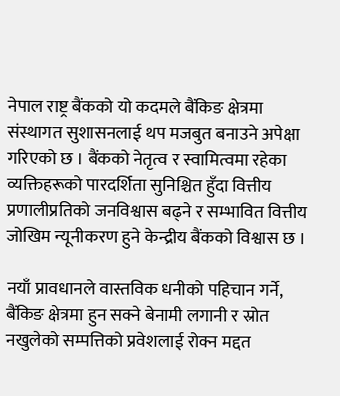नेपाल राष्ट्र बैंकको यो कदमले बैंकिङ क्षेत्रमा संस्थागत सुशासनलाई थप मजबुत बनाउने अपेक्षा गरिएको छ । बैंकको नेतृत्व र स्वामित्वमा रहेका व्यक्तिहरूको पारदर्शिता सुनिश्चित हुँदा वित्तीय प्रणालीप्रतिको जनविश्वास बढ्ने र सम्भावित वित्तीय जोखिम न्यूनीकरण हुने केन्द्रीय बैंकको विश्वास छ ।

नयाँ प्रावधानले वास्तविक धनीको पहिचान गर्ने, बैंकिङ क्षेत्रमा हुन सक्ने बेनामी लगानी र स्रोत नखुलेको सम्पत्तिको प्रवेशलाई रोक्न मद्दत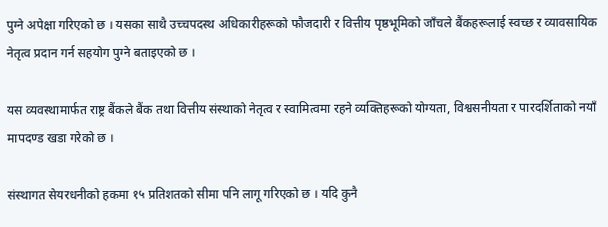पुग्ने अपेक्षा गरिएको छ । यसका साथै उच्चपदस्थ अधिकारीहरूको फौजदारी र वित्तीय पृष्ठभूमिको जाँचले बैंकहरूलाई स्वच्छ र व्यावसायिक नेतृत्व प्रदान गर्न सहयोग पुग्ने बताइएको छ ।

यस व्यवस्थामार्फत राष्ट्र बैंकले बैंक तथा वित्तीय संस्थाको नेतृत्व र स्वामित्वमा रहने व्यक्तिहरूको योग्यता, विश्वसनीयता र पारदर्शिताको नयाँ मापदण्ड खडा गरेको छ ।

संस्थागत सेयरधनीको हकमा १५ प्रतिशतको सीमा पनि लागू गरिएको छ । यदि कुनै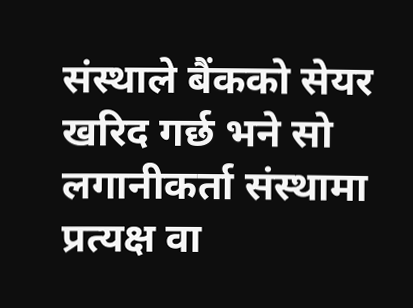संस्थाले बैंकको सेयर खरिद गर्छ भने सो लगानीकर्ता संस्थामा प्रत्यक्ष वा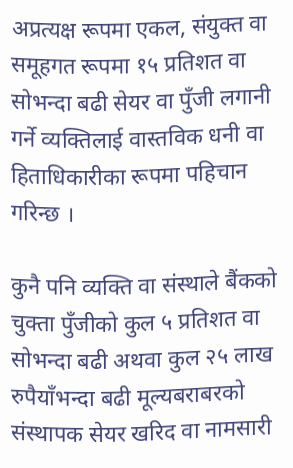अप्रत्यक्ष रूपमा एकल, संयुक्त वा समूहगत रूपमा १५ प्रतिशत वा सोभन्दा बढी सेयर वा पुँजी लगानी गर्ने व्यक्तिलाई वास्तविक धनी वा हिताधिकारीका रूपमा पहिचान गरिन्छ ।

कुनै पनि व्यक्ति वा संस्थाले बैंकको चुक्ता पुँजीको कुल ५ प्रतिशत वा सोभन्दा बढी अथवा कुल २५ लाख रुपैयाँभन्दा बढी मूल्यबराबरको संस्थापक सेयर खरिद वा नामसारी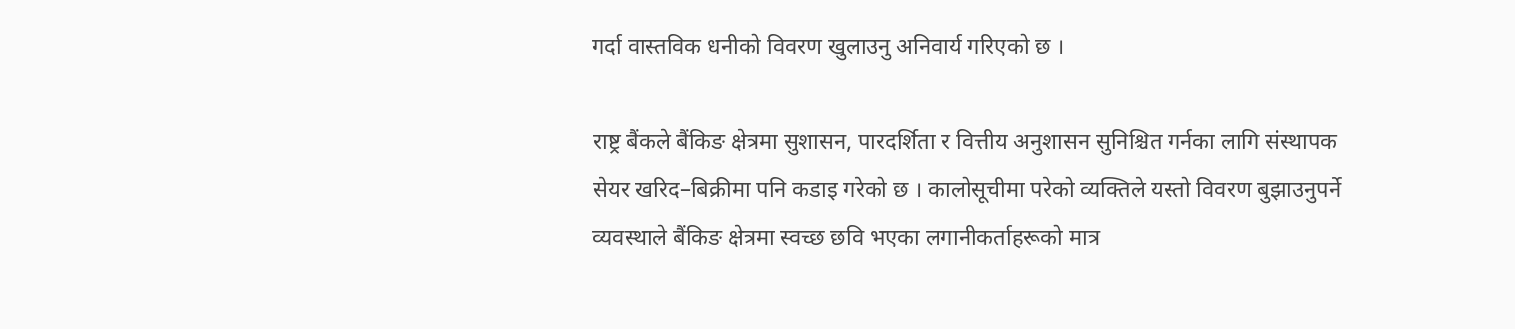गर्दा वास्तविक धनीको विवरण खुलाउनु अनिवार्य गरिएको छ ।

राष्ट्र बैंकले बैंकिङ क्षेत्रमा सुशासन, पारदर्शिता र वित्तीय अनुशासन सुनिश्चित गर्नका लागि संस्थापक सेयर खरिद–बिक्रीमा पनि कडाइ गरेको छ । कालोसूचीमा परेको व्यक्तिले यस्तो विवरण बुझाउनुपर्ने व्यवस्थाले बैंकिङ क्षेत्रमा स्वच्छ छवि भएका लगानीकर्ताहरूको मात्र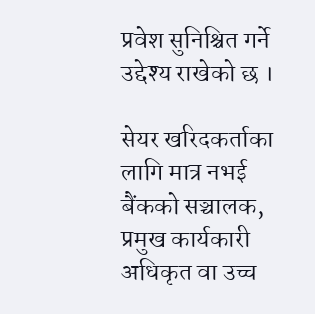प्रवेश सुनिश्चित गर्ने उद्देश्य राखेको छ ।

सेयर खरिदकर्ताका लागि मात्र नभई बैंकको सञ्चालक, प्रमुख कार्यकारी अधिकृत वा उच्च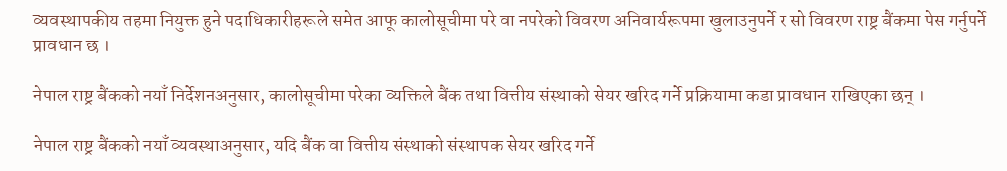व्यवस्थापकीय तहमा नियुक्त हुने पदाधिकारीहरूले समेत आफू कालोसूचीमा परे वा नपरेको विवरण अनिवार्यरूपमा खुलाउनुपर्ने र सो विवरण राष्ट्र बैंकमा पेस गर्नुपर्ने प्रावधान छ ।

नेपाल राष्ट्र बैंकको नयाँ निर्देशनअनुसार, कालोसूचीमा परेका व्यक्तिले बैंक तथा वित्तीय संस्थाको सेयर खरिद गर्ने प्रक्रियामा कडा प्रावधान राखिएका छन् ।

नेपाल राष्ट्र बैंकको नयाँ व्यवस्थाअनुसार, यदि बैंक वा वित्तीय संस्थाको संस्थापक सेयर खरिद गर्ने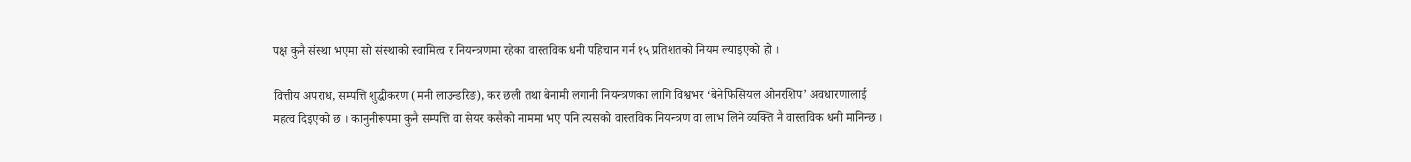पक्ष कुनै संस्था भएमा सो संस्थाको स्वामित्व र नियन्त्रणमा रहेका वास्तविक धनी पहिचान गर्न १५ प्रतिशतको नियम ल्याइएको हो ।

वित्तीय अपराध, सम्पत्ति शुद्धीकरण (मनी लाउन्डरिङ), कर छली तथा बेनामी लगानी नियन्त्रणका लागि विश्वभर ‘बेनेफिसियल ओनरशिप’ अवधारणालाई महत्व दिइएको छ । कानुनीरूपमा कुनै सम्पत्ति वा सेयर कसैको नाममा भए पनि त्यसको वास्तविक नियन्त्रण वा लाभ लिने व्यक्ति नै वास्तविक धनी मानिन्छ ।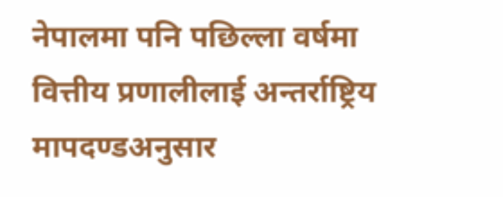नेपालमा पनि पछिल्ला वर्षमा वित्तीय प्रणालीलाई अन्तर्राष्ट्रिय मापदण्डअनुसार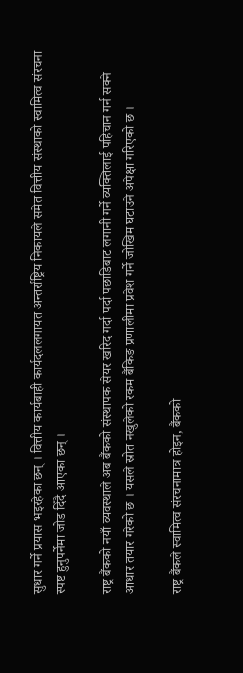सुधार गर्ने प्रयास भइरहेका छन् । वित्तीय कार्यबाही कार्यदललगायत अन्तर्राष्ट्रिय निकायले समेत वित्तीय संस्थाको स्वामित्व संरचना स्पष्ट हुनुपर्नेमा जोड दिँदै आएका छन् ।

राष्ट्र बैंकको नयाँ व्यवस्थाले अब बैंकको संस्थापक सेयर खरिद गर्दा पर्दा पछाडिबाट लगानी गर्ने व्यक्तिलाई पहिचान गर्न सक्ने आधार तयार गरेको छ । यसले स्रोत नखुलेको रकम बैंकिङ प्रणालीमा प्रवेश गर्ने जोखिम घटाउने अपेक्षा गरिएको छ ।

राष्ट्र बैंकले स्वामित्व संरचनामात्र होइन, बैंकको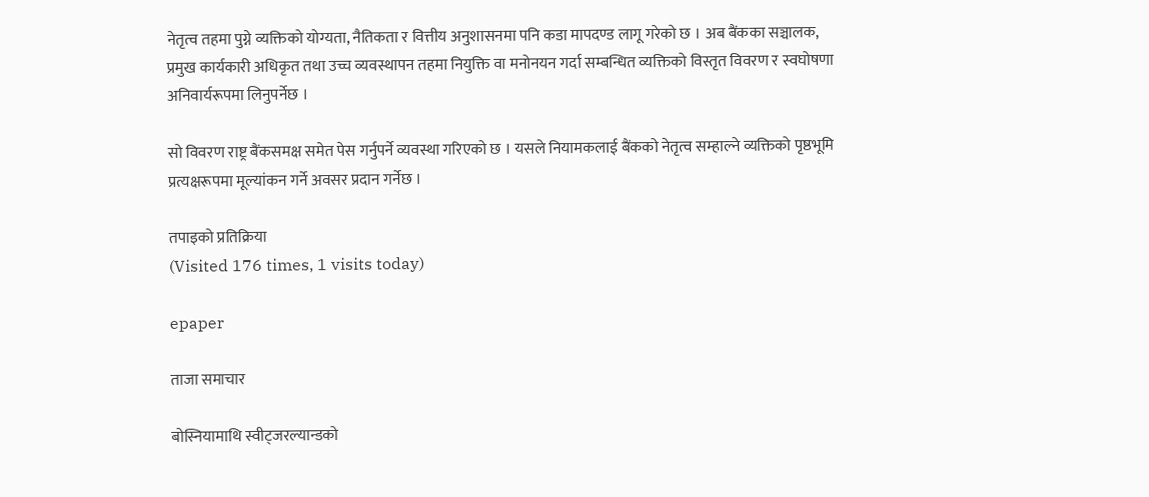नेतृत्व तहमा पुग्ने व्यक्तिको योग्यता, नैतिकता र वित्तीय अनुशासनमा पनि कडा मापदण्ड लागू गरेको छ । अब बैंकका सञ्चालक, प्रमुख कार्यकारी अधिकृत तथा उच्च व्यवस्थापन तहमा नियुक्ति वा मनोनयन गर्दा सम्बन्धित व्यक्तिको विस्तृत विवरण र स्वघोषणा अनिवार्यरूपमा लिनुपर्नेछ ।

सो विवरण राष्ट्र बैंकसमक्ष समेत पेस गर्नुपर्ने व्यवस्था गरिएको छ । यसले नियामकलाई बैंकको नेतृत्व सम्हाल्ने व्यक्तिको पृष्ठभूमि प्रत्यक्षरूपमा मूल्यांकन गर्ने अवसर प्रदान गर्नेछ ।

तपाइको प्रतिक्रिया
(Visited 176 times, 1 visits today)

epaper

ताजा समाचार

बोस्नियामाथि स्वीट्जरल्यान्डको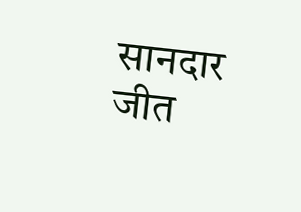सानदार जीत